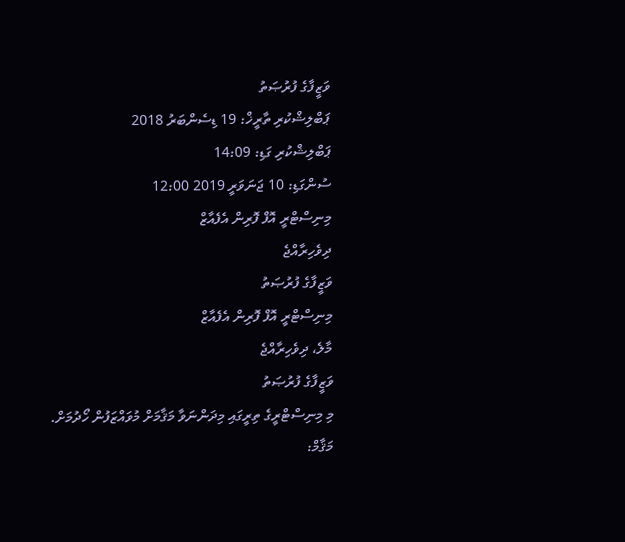ވަޒީފާގެ ފުރުޞަތު
ޕަބްލިޝްކުރި ތާރީޚް: 19 ޑިސެންބަރު 2018
ޕަބްލިޝްކުރި ގަޑި: 14:09
ސުންގަޑި: 10 ޖަނަވަރީ 2019 12:00
މިނިސްޓްރީ އޮފް ފޮރިން އެފެއާޒް
ދިވެހިރާއްޖެ
ވަޒީފާގެ ފުރުޞަތު
މިނިސްޓްރީ އޮފް ފޮރިން އެފެއާޒް
މާލެ، ދިވެހިރާއްޖެ
ވަޒީފާގެ ފުރުޞަތު
މި މިނިސްޓްރީގެ ތިރީގައި މިދަންނަވާ މަޤާމަށް މުވައްޒަފުން ހޯދުމަށް.
މަޤާމް: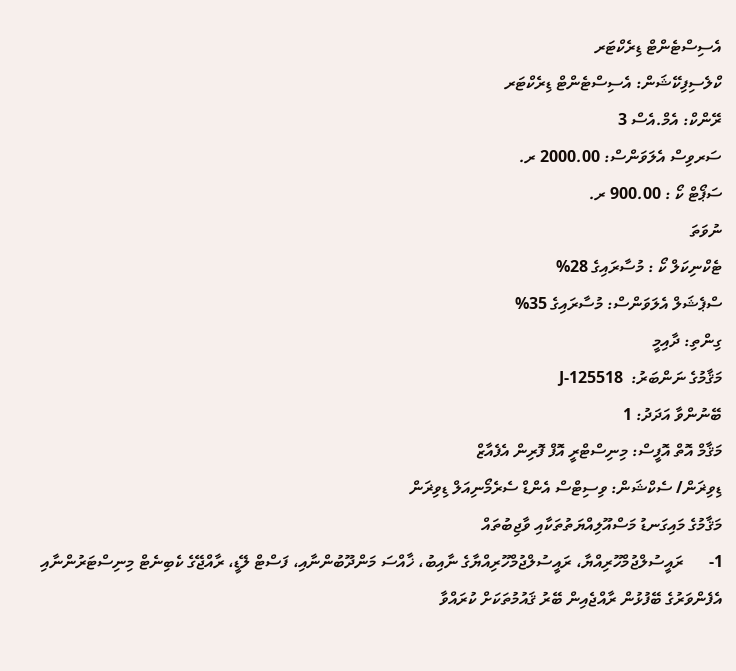އެސިސްޓެންޓް ޑިރެކްޓަރ
ކްލެސިފިކޭޝަން: އެސިސްޓެންޓް ޑިރެކްޓަރ
ރޭންކް: އެމް.އެސް 3
ސަރވިސް އެލަވަންސް: 2000.00 ރ.
ސަޕޯޓް ކޯ : 900.00 ރ.
ނުވަތަ
ޓެކްނިކަލް ކޯ : މުސާރައިގެ 28%
ސްޕެޝަލް އެލަވަންސް: މުސާރައިގެ 35%
ގިންތި: ދާއިމީ
މަޤާމުގެ ނަންބަރު:  J-125518
ބޭނުންވާ އަދަދު: 1
މަޤާމް އޮތް އޮފީސް: މިނިސްޓްރީ އޮފް ފޮރިން އެފެއާޒް
ޑިވިޜަން/ ސެކްޝަން: ވިސިޓްސް އެންޑް ސެރެމޯނިއަލް ޑިވިޜަން
މަޤާމުގެ މައިގަނޑު މަސްއޫލިއްޔަތުތަކާއި ވާޖިބުތައް
1-      ރައީސުލްޖުމްހޫރިއްޔާ، ރައީސުލްޖުމްހޫރިއްޔާގެ ނާއިބު، ޚާއްސަ މަންދޫބުންނާއި، ފަސްޓް ލޭޑީ، ރާއްޖޭގެ ކެބިނެޓް މިނިސްޓަރުންނާއި އެފެންވަރުގެ ބޭފުޅުން ރާއްޖެއިން ބޭރު ޤައުމުތަކަށް ކުރައްވާ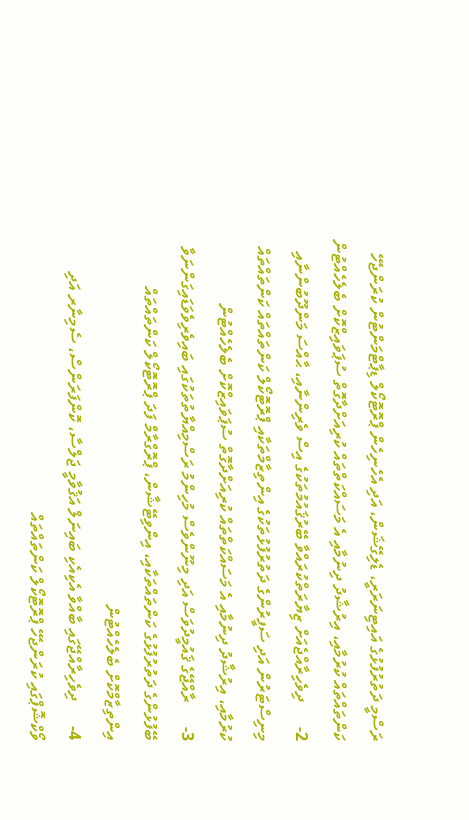ރަސްމީ ދަތުރުފުޅުގެ އައިޓިނަރަރީ، ޑެލިގޭޝަން، އަދި އެހެނިހެން ޕްރޮޓޮކޯލް ޑިޕާޓްމަންޓުން ކުރަންޖެހޭ ކަންތައްތައް ކުރުމާއި، އިރުޝާދު ދިނުމާއި އެ މަސައްކަތްތައް ކުރިއަށްދާގޮތް ސުޕަވައިޒްކޮށް ބެލެހެއްޓުން
2-      ދިވެހިރާއްޖެއަށް ޒިޔާރަތްކުރައްވާ ބޭރުޤައުމުތަކުގެ އިސް ވެރިންނާއި، ޙާއްސަ މަންދޫބުންނާއި މިނިސްޓަރުން އަދި ސަފީރުންގެ ދަތުރުފުޅުތަކުގެ އިންތިޒާމްތަކާއި ޕްރޮޓޮކޯލް ކަންތައްތައް ކަންތައްތައް ކުރުމާއި، އިރުޝާދު ދިނުމާއި އެ މަސައްކަތްތައް ކުރިއަށްދާގޮތް ސުޕަވައިޒްކޮށް ބެލެހެއްޓުން
3-      ރާއްޖޭގެ ޤައުމީދުވަސް އަދި މިނޫންވެސް މުހިންމު ރަސްމިއްޔާތުތަކުގައި ބައިވެރިވެވަޑައިގަންނަވާ ބޭފުޅުންގެ ދަތުރުފުޅުގެ ކަންތައްތަކާއި، އިންވިޓޭޝާން، ޕްރޮގްރާމް ފަދަ ޕްރޮޓޮކޯލް ކަންތައްތައް އިންތިޒާމްކޮށް ބެލެހެއްޓުން
4-      ދިވެހިރާއްޖޭގައި ބާއްވާ އެކިއެކި ބައިނަލް އަޤުވާމީ ޖަލްސާ، ކޮންފަރަންސް، ސެމިނާރ އަދި ވޯކްޝޮޕްގައި ކުރަންޖެހޭ ޕްރޮޓޮކޯލް ކަންތައްތައް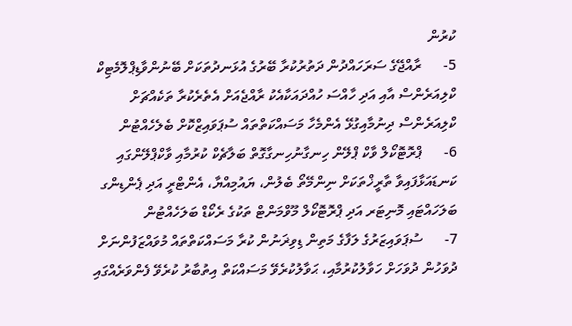ކުރުން
5-      ރާއްޖޭގެ ސަރަހައްދުން ދަތުރުކުރާ ބޭރުގެ އުޅަނދުތަކަށް ބޭނުންވާޑިޕްލޮމެޓިކް ކްލިއަރެންސް އާއި އަދި ހާއްސަ ހުއްދައަކާއެކު ރާއްޖެއަށް އެތެރެކުރާ ތަކެއްޗަށް ކްލިއަރެންސް ދިނުމާއިގުޅޭ އެންމެހާ މަސައްކަތްތައް ސުޕަވައިޒްކޮށް ބެލެހެއްޓުން
6-      ޕްރޮޓޮކޯލް ވާކް ޕްލޭން ހިނގާނުހިނގާގޮތް ބަލާޗެކް ކުރުމާއި ވާކްޕްލޭންގައި ކަނޑައަޅާފައިވާ ތާރީޚްތަކަށް ނިންމޭތޯ ބެލުން، ޔައުމިއްޔާ، އެންޓްރީ އަދި ޕެންޑިންގ ބަލަހައްޓައި މޮނިޓަރ އަދި ޕްރޮޓޮކޯލް މޫވްމަންޓް ތަކުގެ ރެކޯޑް ބަލަހެއްޓުން
7-      ސުޕަވައިޒަރުގެ ލަފާގެ މަތިން ޑިވިޜަނުން ކުރާ މަސައްކަތްތައް މުވައްޒަފުންނަށް ދުވަހުން ދުވަހަށް ހަވާލުކުރުމާއި، ޙަވާލުކުރެވޭ މަސައްކަތް އިތުބާރު ކުރެވޭ ފެންވަރެއްގައި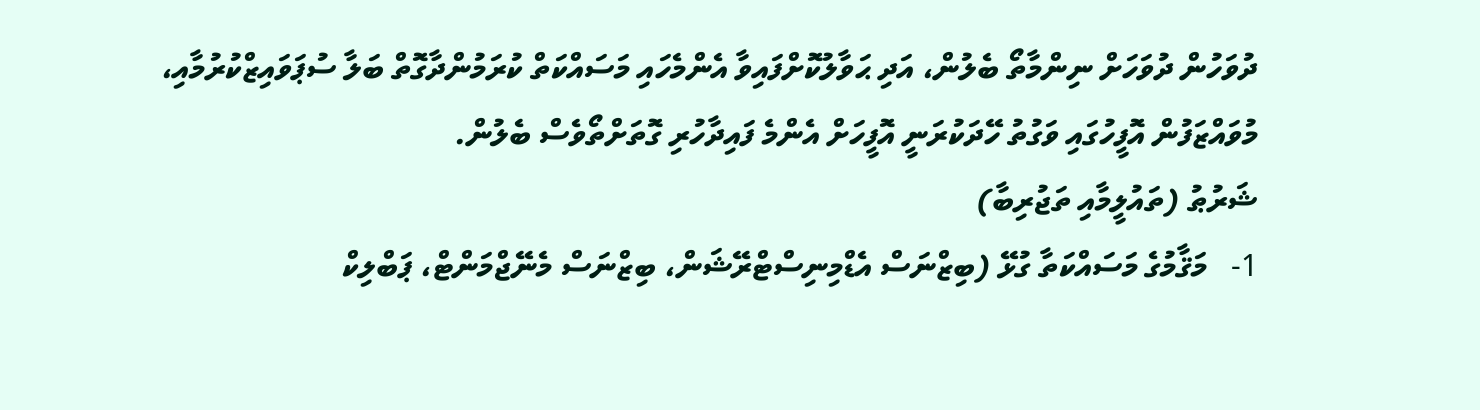ދުވަހުން ދުވަހަށް ނިންމާތޯ ބެލުން، އަދި ޙަވާލުކޮށްފައިވާ އެންމެހައި މަސައްކަތް ކުރަމުންދާގޮތް ބަލާ ސުޕަވައިޒްކުރުމާއި، މުވައްޒަފުން އޮފީހުގައި ވަގުތު ހޭދަކުރަނީ އޮފީހަށް އެންމެ ފައިދާހުރި ގޮތަށްތޯވެސް ބެލުން.
ޝަރުޠު (ތައުލީމާއި ތަޖުރިބާ)
1-   މަޤާމުގެ މަސައްކަތާ ގުޅޭ (ބިޒްނަސް އެޑްމިނިސްޓްރޭޝަން، ބިޒްނަސް މެނޭޖްމަންޓް، ޕަބްލިކް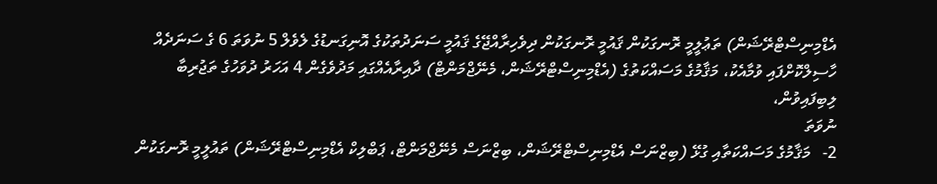އެޑްމިނިސްޓްރޭޝަން) ތަޢުލީމީ ރޮނގަކުން ޤައުމީ ރޮނގަކުން ދިވެހިރާއްޖޭގެ ޤައުމީ ސަނަދުތަކުގެ އޮނިގަނޑުގެ ލެވެލް 5 ނުވަތަ 6 ގެ ސަނަދެއް ހާސިލްކޮށްފައި ވުމާއެކު، މަޤާމުގެ މަސައްކަތުގެ (އެޑްމިނިސްޓްރޭޝަން، މެނޭޖްމަންޓް) ދާއިރާއެއްގައި މަދުވެގެން 4 އަހަރު ދުވަހުގެ ތަޖުރިބާ ލިބިފައިވުން،
ނުވަތަ
2-   މަޤާމުގެ މަސައްކަތާއި ގުޅޭ (ބިޒްނަސް އެޑްމިނިސްޓްރޭޝަން، ބިޒްނަސް މެނޭޖްމަންޓް، ޕަބްލިކް އެޑްމިނިސްޓްރޭޝަން) ތައުލީމީ ރޮނގަކުން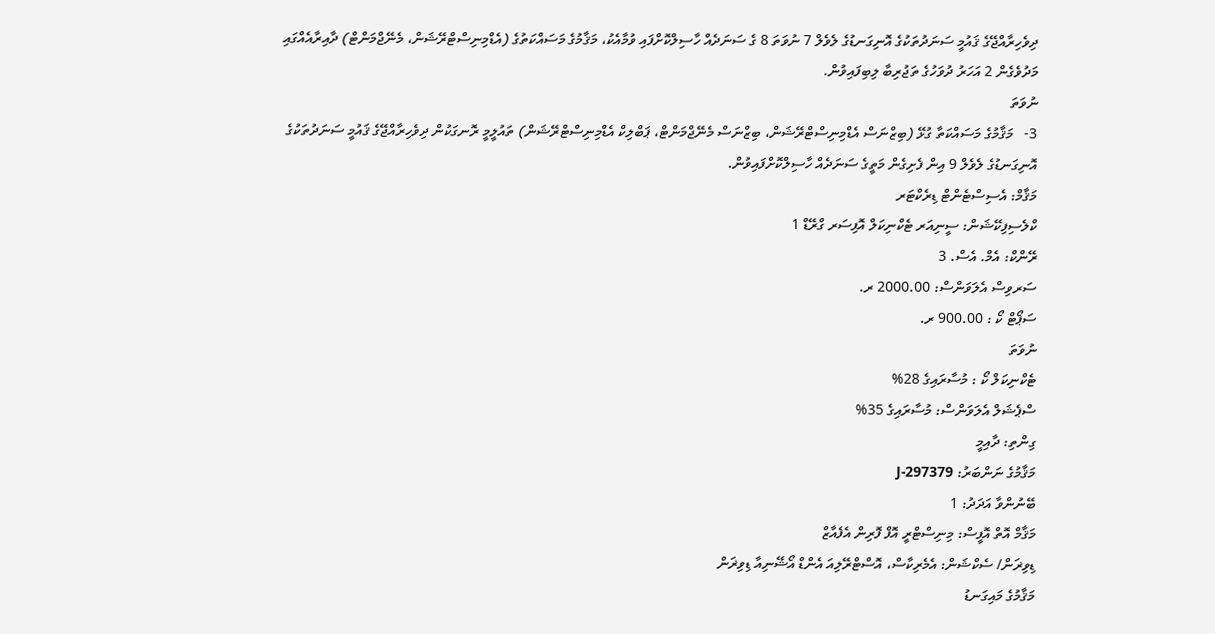ދިވެހިރާއްޖޭގެ ޤައުމީ ސަނަދުތަކުގެ އޮނިގަނޑުގެ ލެވެލް 7 ނުވަތަ 8 ގެ ސަނަދެއް ހާސިލްކޮށްފައި ވުމާއެކު، މަޤާމުގެ މަސައްކަތުގެ (އެޑްމިނިސްޓްރޭޝަން، މެނޭޖްމަންޓް) ދާއިރާއެއްގައި މަދުވެގެން 2 އަހަރު ދުވަހުގެ ތަޖުރިބާ ލިބިފައިވުން.
ނުވަތަ
3-   މަޤާމުގެ މަސައްކަތާ ގުޅޭ (ބިޒްނަސް އެޑްމިނިސްޓްރޭޝަން، ބިޒްނަސް މެނޭޖްމަންޓް، ޕަބްލިކް އެޑްމިނިސްޓްރޭޝަން) ތައުލީމީ ރޮނގަކުން ދިވެހިރާއްޖޭގެ ޤައުމީ ސަނަދުތަކުގެ އޮނިގަނޑުގެ ލެވެލް 9 އިން ފެށިގެން މަތީގެ ސަނަދެއް ހާސިލްކޮށްފައިވުން.
މަޤާމް: އެސިސްޓެންޓް ޑިރެކްޓަރ
ކްލެސިފިކޭޝަން: ސީނިއަރ ޓެކްނިކަލް އޮފިސަރ ގްރޭޑް 1
ރޭންކް: އެމް. އެސް. 3
ސަރވިސް އެލަވަންސް: 2000.00 ރ.
ސަޕޯޓް ކޯ : 900.00 ރ.
ނުވަތަ
ޓެކްނިކަލް ކޯ : މުސާރައިގެ 28%
ސްޕެޝަލް އެލަވަންސް: މުސާރައިގެ 35%
ގިންތި: ދާއިމީ
މަޤާމުގެ ނަންބަރު: J-297379
ބޭނުންވާ އަދަދު: 1
މަޤާމް އޮތް އޮފީސް: މިނިސްޓްރީ އޮފް ފޮރިން އެފެއާޒް
ޑިވިޜަން/ ސެކްޝަން: އެމެރިކާސް، އޮސްޓްރޭލިއަ އެންޑް އޯޝޭނިއާ ޑިވިޜަން
މަޤާމުގެ މައިގަނޑު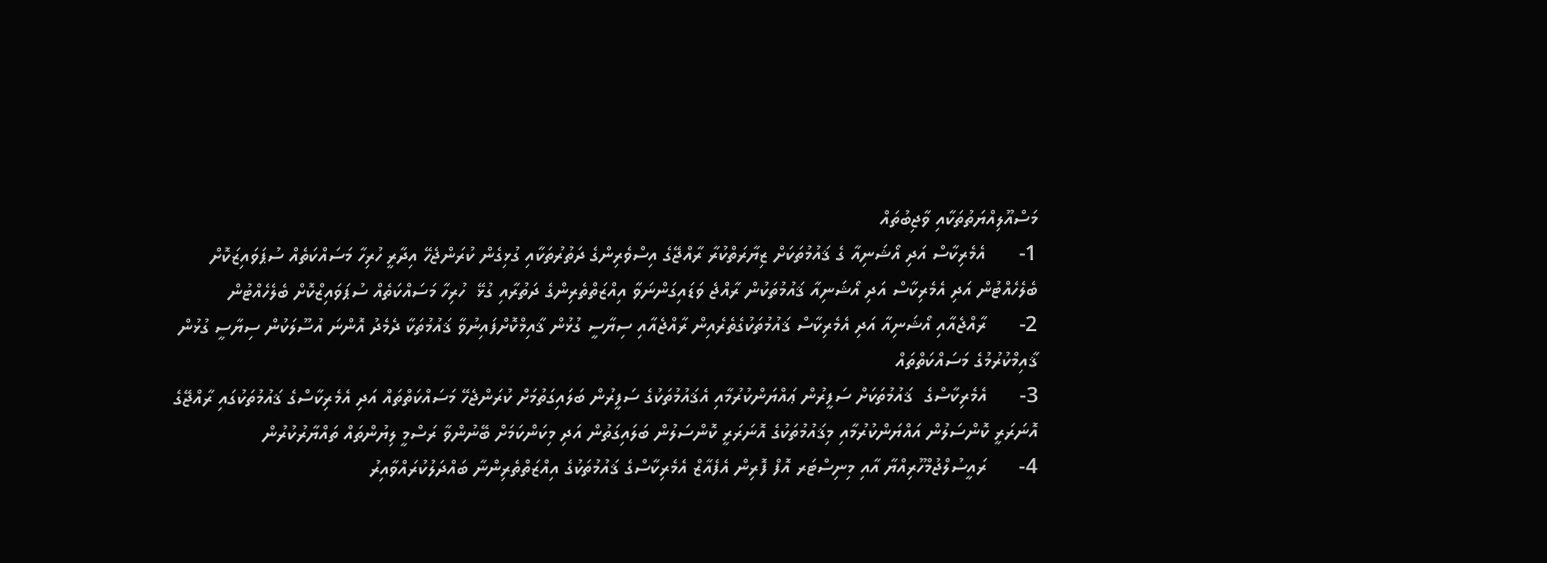މަސްއޫލިއްޔަތުތަކާއި ވާޖިބުތައް
1-      އެމެރިކާސް އަދި އޯޝަނިއާ ގެ ޤައުމުތަކަށް ޒިޔާރަތްކުރާ ރާއްޖޭގެ އިސްވެރިންގެ ދަތުރުތަކާއި ގުޅިގެން ކުރަންޖެހޭ އިދާރީ ހުރިހާ މަސައްކަތެއް ސުޕަވައިޒަކޮށް ބެލެހެއްޓުން އަދި އެމެރިކާސް އަދި އޯޝަނިއާ ޤައުމުތަކުން ރާއްޖެ ވަޑައިގަންނަވާ އިއްޒަތްތެރިންގެ ދަތުރާއި ގުޅޭ  ހުރިހާ މަސައްކަތެއް ސުޕަވައިޒްކޮށް ބެލެހެއްޓުން
2-      ރާއްޖެއާއި އޯޝަނިއާ އަދި އެމެރިކާސް ޤައުމުތަކުގެތެރެއިން ރާއްޖެއާއި ސިޔާސީ ގުޅުން ޤާއިމްކޮށްފައިނުވާ ޤައުމުތަކާ ދެމެދު އޮންނަ އުސޫލަކުން ސިޔާސީ ގުޅުން ޤާއިމްކުރުމުގެ މަސައްކަތްތައް
3-      އެމެރިކާސްގެ  ޤައުމުތަކަށް ސަފީރުން ޢައްޔަންކުރުމާއި އެޤައުމުތަކުގެ ސަފީރުން ބަލައިގަތުމަށް ކުރަންޖެހޭ މަސައްކަތްތައް އަދި އެމެރިކާސްގެ ޤައުމުތަކުގައި ރާއްޖޭގެ އޮނަރަރީ ކޮންސަލުން އައްޔަންކުރުމާއި މިޤައުމުތަކުގެ އޮނަރަރީ ކޮންސަލުން ބަލައިގަތުން އަދި މިކަންކަމަށް ބޭނުންވާ ރަސްމީ ލިޔުންތައް ތައްޔާރުކުރުން
4-      ރައީސުލްޖުމްހޫރިއްޔާ އާއި މިނިސްޓަރ އޮފް ފޮރިން އެފެއާޒް އެމެރިކާސްގެ ޤައުމުތަކުގެ އިއްޒަތްތެރިންނާ ބައްދަލުކުރައްވާއިރު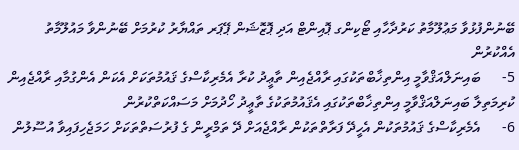ބޭނުންފުޅުވާ މަޢުލޫމާތު ކަރުދާހާއި ޓޯކިންގ ޕޮއިންޓް އަދި ޕޮޒޮޝަން ޕޭޕަރ ތައްޔާރު ކުރުމަށް ބޭނުންވާ މައުލޫމާތު އެއްކުރުން
5-      ބައިނަލްއަޤްވާމީ އިންތިޚާބްތަކުގައި ރާއްޖެއިން ތާޢީދު ކުރާ އެމެރިކާސްގެ ޤައުމުތަކަށް އެކަން އެންގުމާއި ރާއްޖެއިން ކުރިމަތިލާ ބައިނަލްއަޤްވާމީ އިންތިޚާބްތަކުގައި އެޤައުމުތަކުގެ ތާޢީދު ހޯދުމަށް މަސައްކަތްކުރުން
6-      އެމެރިކާސްގެ ޤައުމުތަކުން އެހީދޭ ފަރާތްތަކުން ރާއްޖެއަށް ދޭ ތަމްރީން ގެ ފުރުސަތްތަކަށް ހަމަޖެހިފައިވާ އުސޫލުން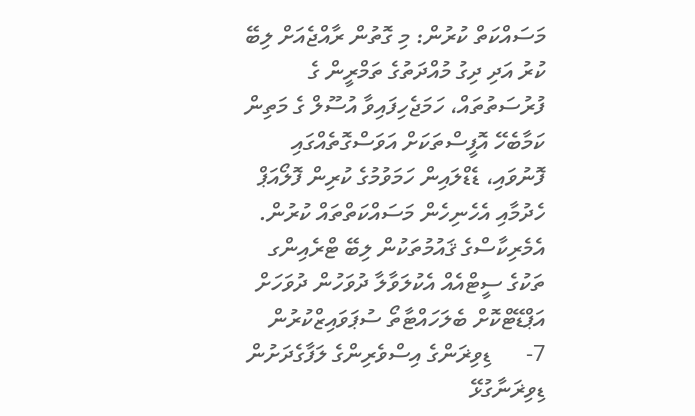މަސައްކަތް ކުރުން: މި ގޮތުން ރާއްޖެއަށް ލިބޭ ކުރު އަދި ދިގު މުއްދަތުގެ ތަމްރީން ގެ ފުރުސަތުތައް، ހަމަޖެހިފައިވާ އުސޫލް ގެ މަތިން ކަމާބެހޭ އޮފީސްތަކަށް އަވަސްގޮތެއްގައި ފޮނުވައި، ޑެޑްލައިން ހަމަވުމުގެ ކުރިން ފޮލޯއަޕް ހެދުމާއި އެހެނިހެން މަސައްކަތްތައް ކުރުން. އެމެރިކާސްގެ ޤައުމުތަކުން ލިބޭ ޓްރެއިންގ ތަކުގެ ސީޓްއެއް އެކުލަވާލާ ދުވަހުން ދުވަހަށް އަޕްޑޭޓްކޮށް ބެލަހައްޓާތޯ ސުޕަވައިޒްކުރުން
7-      ޑިވިޜަންގެ އިސްވެރިންގެ ލަފާގެދަށުން ޑިވިޜަނާގުޅޭ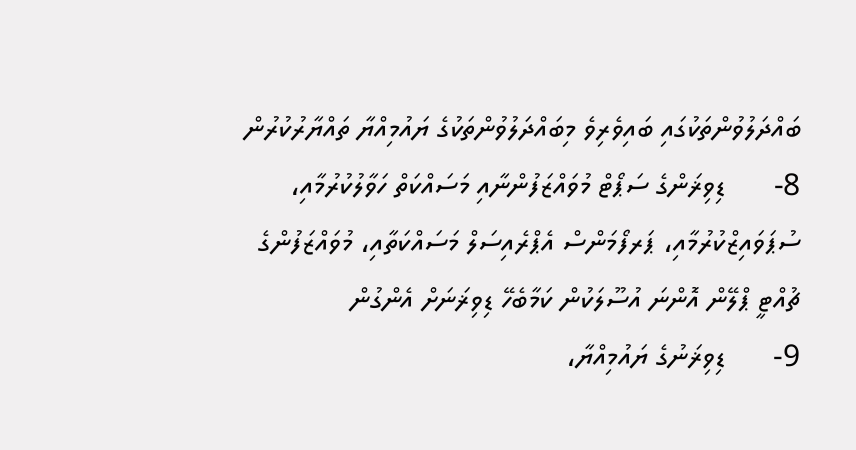ބައްދަލުވުންތަކުގައި ބައިވެރިވެ މިބައްދަލުވުންތަކުގެ ޔައުމިއްޔާ ތައްޔާރުކުރުން
8-      ޑިވިޜަންގެ ސަޕޯޓް މުވައްޒަފުންނާއި މަސައްކަތް ހަވާލުކުރުމާއި، ސުޕަވައިޒްކުރުމާއި، ޕަރފޯމަންސް އެޕްރެއިސަލް މަސައްކަތާއި، މުވައްޒަފުންގެ ޗުއްޓީ ޕްލޭން އޮންނަ އުސޫލަކުން ކަމާބެހޭ ޑިވިޜަނަށް އެންގުން
9-      ޑިވިޜަނުގެ ޔައުމިއްޔާ،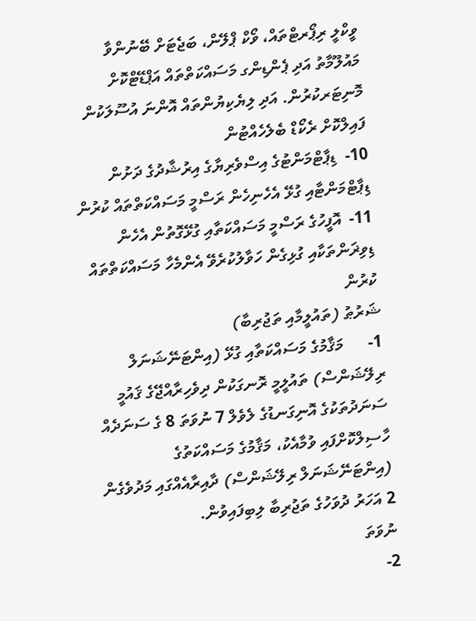ވީކްލީ ރިޕޯރޓްތައް، ވޯކް ޕްލޭން، ބަޖެޓަށް ބޭނުންވާ މައުލޫމާތު އަދި ޕެންޑިންގ މަސައްކަތްތައް އަޕްޑޭޓްކޮށް މޮނިޓަރކުރުން. އަދި ލިޔެކިޔުންތައް އޮންނަ އުސޫލަކުން ފައިލްކޮށް ރެކޯޑް ބެލެހެއްޓުން
10-  ޑިޕާޓްމަންޓުގެ އިސްވެރިޔާގެ އިރުޝާދުގެ ދަށުން ޑިޕާޓްމަންޓާއި ގުޅޭ އެހެނިހެން ރަސްމީ މަސައްކަތްތައް ކުރުން
11-  އޮފީހުގެ ރަސްމީ މަސައްކަތާއި ގުޅޭގޮތުން އެހެން ޑިވިޜަންތަކާއި ގުޅިގެން ހަވާލުކުރެވޭ އެންމެހާ މަސައްކަތްތައް ކުރުން
ޝަރުޠު (ތައުލީމާއި ތަޖުރިބާ)
1-      މަޤާމުގެ މަސައްކަތާއި ގުޅޭ (އިންޓަނޭޝަނަލް ރިލޭޝަންސް) ތައުލީމީ ރޮނގަކުން ދިވެހިރާއްޖޭގެ ޤައުމީ ސަނަދުތަކުގެ އޮނިގަނޑުގެ ލެވެލް 7 ނުވަތަ 8 ގެ ސަނަދެއް ހާސިލްކޮށްފައި ވުމާއެކު، މަޤާމުގެ މަސައްކަތުގެ (އިންޓަނޭޝަނަލް ރިލޭޝަންސް) ދާއިރާއެއްގައި މަދުވެގެން 2 އަހަރު ދުވަހުގެ ތަޖުރިބާ ލިބިފައިވުން.
ނުވަތަ
2-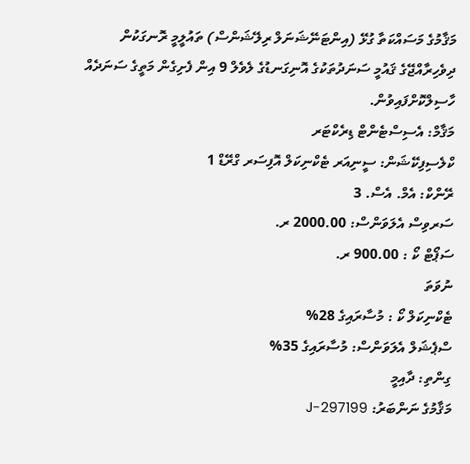މަޤާމުގެ މަސައްކަތާ ގުޅޭ (އިންޓަނޭޝަނަލް ރިލޭޝަންސް) ތައުލީމީ ރޮނގަކުން ދިވެހިރާއްޖޭގެ ޤައުމީ ސަނަދުތަކުގެ އޮނިގަނޑުގެ ލެވެލް 9 އިން ފެށިގެން މަތީގެ ސަނަދެއް ހާސިލްކޮށްފައިވުން.
މަޤާމް: އެސިސްޓެންޓް ޑިރެކްޓަރ
ކްލެސިފިކޭޝަން: ސީނިއަރ ޓެކްނިކަލް އޮފިސަރ ގްރޭޑް 1
ރޭންކް: އެމް. އެސް. 3
ސަރވިސް އެލަވަންސް: 2000.00 ރ.
ސަޕޯޓް ކޯ : 900.00 ރ.
ނުވަތަ
ޓެކްނިކަލް ކޯ : މުސާރައިގެ 28%
ސްޕެޝަލް އެލަވަންސް: މުސާރައިގެ 35%
ގިންތި: ދާއިމީ
މަޤާމުގެ ނަންބަރު: J-297199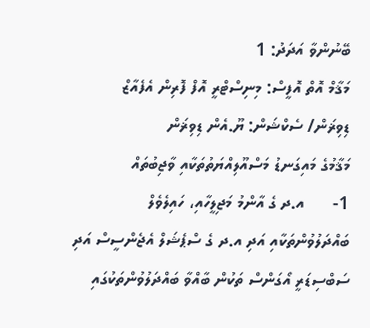ބޭނުންވާ އަދަދު: 1
މަޤާމް އޮތް އޮފީސް: މިނިސްޓްރީ އޮފް ފޮރިން އެފެއާޒް
ޑިވިޜަން/ ސެކްޝަން: ޔޫ.އެން ޑިވިޜަން
މަޤާމުގެ މައިގަނޑު މަސްއޫލިއްޔަތުތަކާއި ވާޖިބުތައް
1-      އ.ދ ގެ އާންމު މަޖިލީހާއި، ހައިލެވެލް ބައްދަލުވުންތަކާއި އަދި އ.ދ ގެ ސްޕެޝަލް އެޖެންސީސް އަދި ސަބްސިޑަރީ އޯގަންސް ތަކުން ބާއްވާ ބައްދަލުވުންތަކުގައި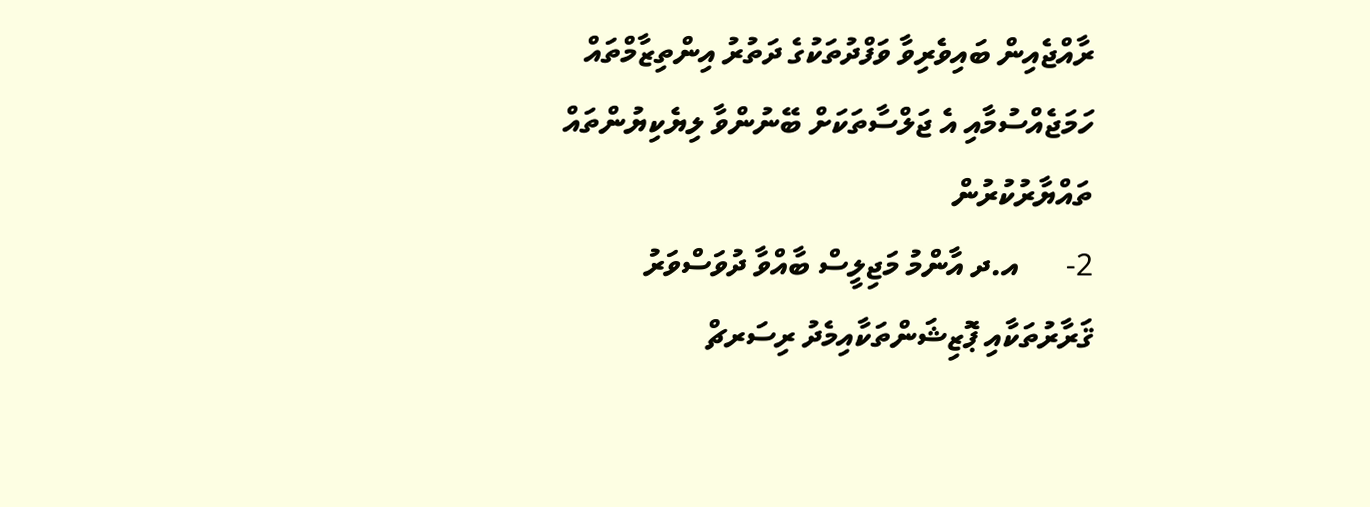ރާއްޖެއިން ބައިވެރިވާ ވަފްދުތަކުގެ ދަތުރު އިންތިޒާމްތައް ހަމަޖެއްސުމާއި އެ ޖަލްސާތަކަށް ބޭނުންވާ ލިޔެކިޔުންތައް ތައްޔާރުކުރުން
2-      އ.ދ އާންމު މަޖިލީސް ބާއްވާ ދުވަސްވަރު ޤަރާރުތަކާއި ޕޮޒިޝަންތަކާއިމެދު ރިސަރޗް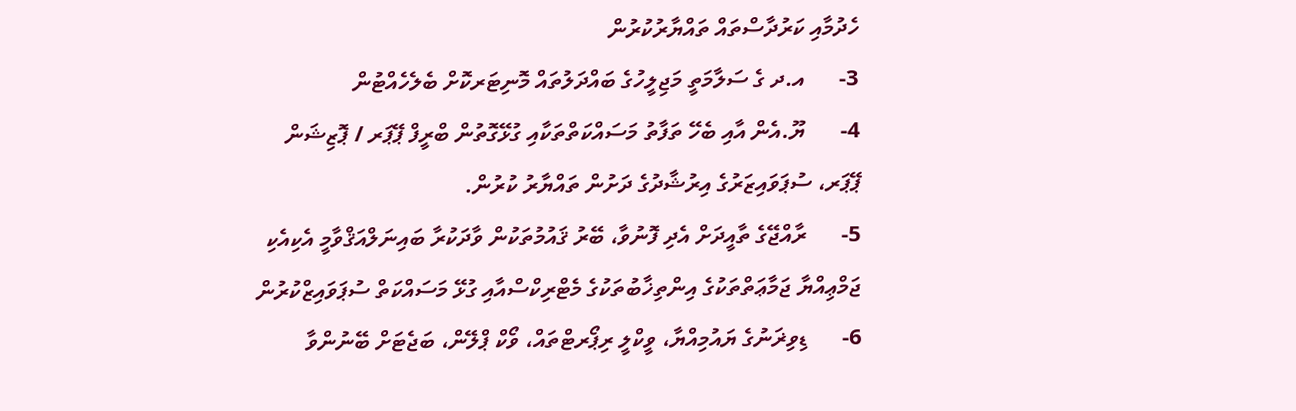ހެދުމާއި ކަރުދާސްތައް ތައްޔާރުކުރުން
3-      އ.ދ ގެ ސަލާމަތީ މަޖިލީހުގެ ބައްދަލުތައް މޮނިޓަރކޮށް ބެލެހެއްޓުން
4-      ޔޫ.އެން އާއި ބެހޭ ތަފާތު މަސައްކަތްތަކާއި ގުޅޭގޮތުން ބްރީފް ޕޭޕަރ / ޕޮޒިޝަން ޕޭޕަރ، ސުޕަވައިޒަރުގެ އިރުޝާދުގެ ދަށުން ތައްޔާރު ކުރުން.
5-      ރާއްޖޭގެ ތާއީދަށް އެދި ފޮނުވާ، ބޭރު ޤައުމުތަކުން ވާދަކުރާ ބައިނަލްއަޤްވާމީ އެކިއެކި ޖަމްޢިއްޔާ ޖަމާޢަތްތަކުގެ އިންތިޚާބުތަކުގެ މެޓްރިކްސްއާއި ގުޅޭ މަސައްކަތް ސުޕަވައިޒްކުރުން
6-      ޑިވިޜަނުގެ ޔައުމިއްޔާ، ވީކްލީ ރިޕޯރޓްތައް، ވޯކް ޕްލޭން، ބަޖެޓަށް ބޭނުންވާ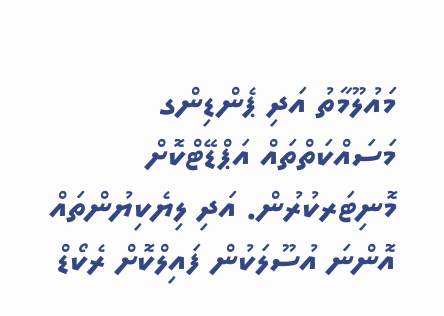މައުލޫމާތު އަދި ޕެންޑިންގ މަސައްކަތްތައް އަޕްޑޭޓްކޮށް މޮނިޓަރކުރުން. އަދި ލިޔެކިޔުންތައް އޮންނަ އުސޫލަކުން ފައިލްކޮށް ރެކޯޑް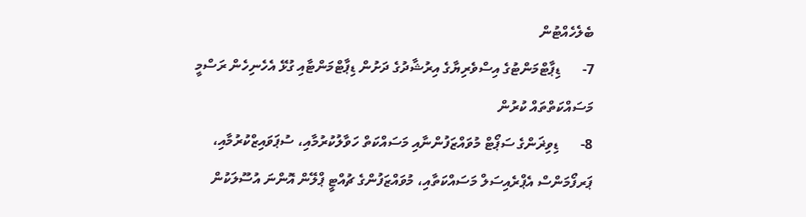ބެލެހެއްޓުން
7-      ޑިޕާޓްމަންޓުގެ އިސްވެރިޔާގެ އިރުޝާދުގެ ދަށުން ޑިޕާޓްމަންޓާއި ގުޅޭ އެހެނިހެން ރަސްމީ މަސައްކަތްތައް ކުރުން
8-      ޑިވިޜަންގެ ސަޕޯޓް މުވައްޒަފުންނާއި މަސައްކަތް ހަވާލުކުރުމާއި، ސުޕަވައިޒްކުރުމާއި، ޕަރފޯމަންސް އެޕްރެއިސަލް މަސައްކަތާއި، މުވައްޒަފުންގެ ޗުއްޓީ ޕްލޭން އޮންނަ އުސޫލަކުން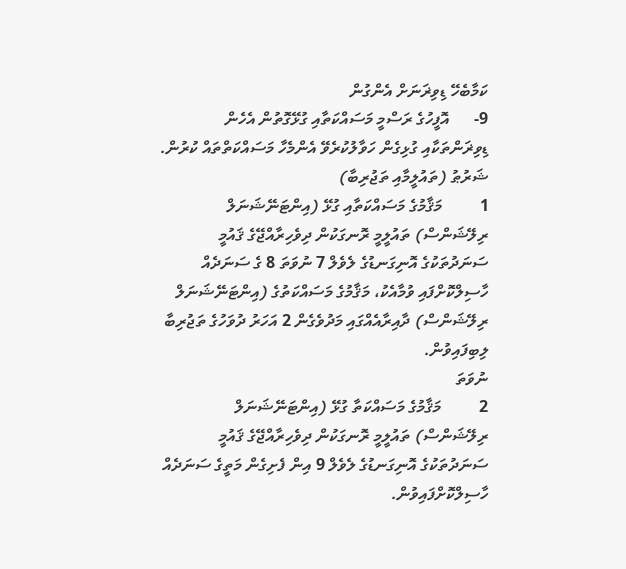ކަމާބެހޭ ޑިވިޜަނަށް އެންގުން
9-      އޮފީހުގެ ރަސްމީ މަސައްކަތާއި ގުޅޭގޮތުން އެހެން ޑިވިޜަންތަކާއި ގުޅިގެން ހަވާލުކުރެވޭ އެންމެހާ މަސައްކަތްތައް ކުރުން.
ޝަރުޠު (ތައުލީމާއި ތަޖުރިބާ)
1         މަޤާމުގެ މަސައްކަތާއި ގުޅޭ (އިންޓަނޭޝަނަލް ރިލޭޝަންސް) ތައުލީމީ ރޮނގަކުން ދިވެހިރާއްޖޭގެ ޤައުމީ ސަނަދުތަކުގެ އޮނިގަނޑުގެ ލެވެލް 7 ނުވަތަ 8 ގެ ސަނަދެއް ހާސިލްކޮށްފައި ވުމާއެކު، މަޤާމުގެ މަސައްކަތުގެ (އިންޓަނޭޝަނަލް ރިލޭޝަންސް) ދާއިރާއެއްގައި މަދުވެގެން 2 އަހަރު ދުވަހުގެ ތަޖުރިބާ ލިބިފައިވުން.
ނުވަތަ
2         މަޤާމުގެ މަސައްކަތާ ގުޅޭ (އިންޓަނޭޝަނަލް ރިލޭޝަންސް) ތައުލީމީ ރޮނގަކުން ދިވެހިރާއްޖޭގެ ޤައުމީ ސަނަދުތަކުގެ އޮނިގަނޑުގެ ލެވެލް 9 އިން ފެށިގެން މަތީގެ ސަނަދެއް ހާސިލްކޮށްފައިވުން.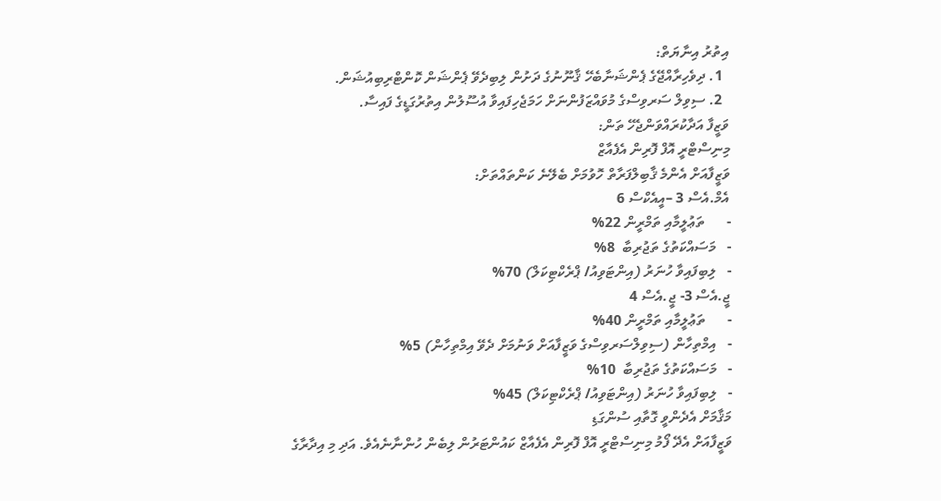އިތުރު އިނާޔަތް:
  1. ދިވެހިރާއްޖޭގެ ޕެންޝަނާބެހޭ ޤާނޫނުގެ ދަށުން ލިބިދެވޭ ޕެންޝަން ކޮންޓްރިބިއުޝަން.
  2. ސިވިލް ސަރވިސްގެ މުވައްޒަފުންނަށް ހަމަޖެހިފައިވާ އުސޫލުން އިތުރުގަޑީގެ ފައިސާ.
ވަޒީފާ އަދާކުރައްވަންޖެހޭ ތަން:
މިނިސްޓްރީ އޮފް ފޮރިން އެފެއާޒް
ވަޒީފާއަށް އެންމެ ޤާބިލްފަރާތް ހޮވުމަށް ބެލޭނެ ކަންތައްތަށް:
އެމް.އެސް 3 –އީއެކްސް 6
-      ތަޢުލީމާއި ތަމްރީން 22%
-   މަސައްކަތުގެ ތަޖުރިބާ  8%
-   ލިބިފައިވާ ހުނަރު (އިންޓަވިއު/ ޕްރެކްޓިކަލް) 70%
ޖީ.އެސް 3- ޖީ.އެސް 4
-      ތަޢުލީމާއި ތަމްރީން 40%
-   އިމްތިހާން (ސިވިލްސަރވިސްގެ ވަޒީފާއަށް ވަނުމަށް ދެވޭ އިމްތިހާން) 5%
-   މަސައްކަތުގެ ތަޖުރިބާ  10%
-   ލިބިފައިވާ ހުނަރު (އިންޓަވިއު/ ޕްރެކްޓިކަލް) 45%
މަޤާމަށް އެދެންވީ ގޮތާއި ސުންގަޑި
ވަޒީފާއަށް އެދޭ ފޯމު މިނިސްޓްރީ އޮފް ފޮރިން އެފެއާޒް ކައުންޓަރުން ލިބެން ހުންނާނެއެވެ. އަދި މި އިދާރާގެ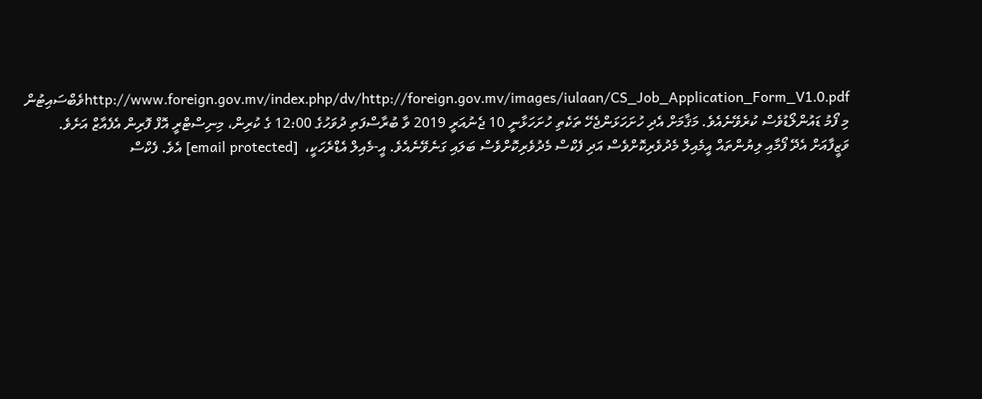http://www.foreign.gov.mv/index.php/dv/http://foreign.gov.mv/images/iulaan/CS_Job_Application_Form_V1.0.pdfވެބްސައިޓުން މި ފޯމު ޑައުންލޯޑުވެސް ކުރެވޭނެއެވެ. މަޤާމަށް އެދި ހުށަހަޅަންޖެހޭ ތަކެތި ހުށަހަޅާނީ 10 ޖެނުއަރީ 2019 ވާ ބުރާސްފަތި ދުވަހުގެ 12:00 ގެ ކުރިން، މިނިސްޓްރީ އޮފް ފޮރިން އެފެއާޒް އަށެވެ. ވަޒީފާއަށް އެދޭ ފޯމާއި ލިޔުންތައް އީމެއިލް މެދުވެރިކޮށްވެސް އަދި ފެކްސް މެދުވެރިކޮށްވެސް ބަލައި ގަނެވޭނެއެވެ. އީ-މެއިލް އެޑްރެހަކީ،  [email protected] އެވެ. ފެކްސް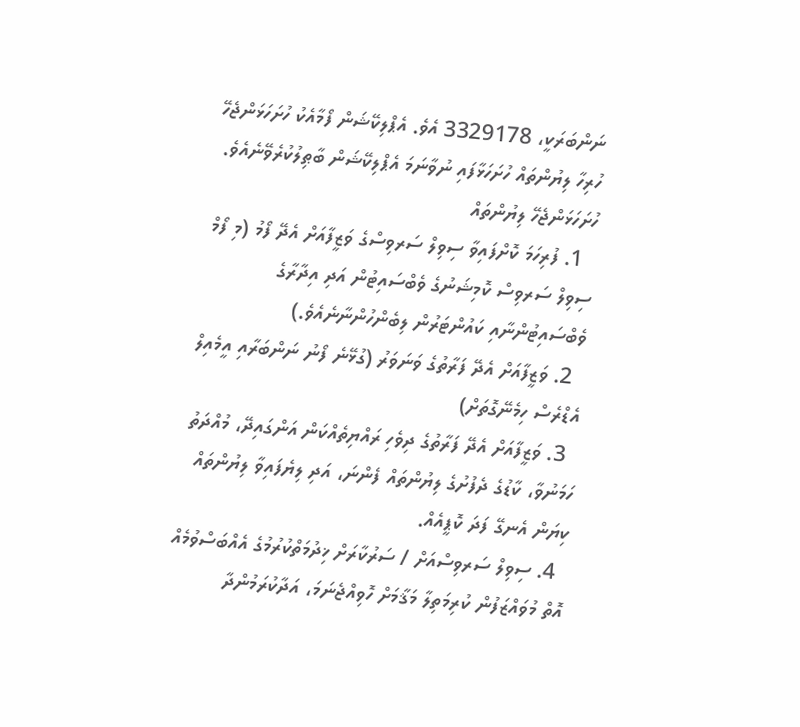ނަންބަރަކީ، 3329178 އެވެ. އެޕްލިކޭޝަން ފޯމާއެކު ހުށަހަޅަންޖެހޭ ހުރިހާ ލިޔުންތައް ހުށަހަޅާފައި ނުވާނަމަ އެޕްލިކޭޝަން ބާޠިލުކުރެވޭނެއެވެ.
ހުށަހަޅަންޖެހޭ ލިޔުންތައް
  1. ފުރިހަމަ ކޮށްފައިވާ ސިވިލް ސަރވިސްގެ ވަޒީފާއަށް އެދޭ ފޯމު (މި ފޯމް ސިވިލް ސަރވިސް ކޮމިޝަނުގެ ވެބްސައިޓުން އަދި އިދާރާގެ ވެބްސައިޓުންނާއި ކައުންޓަރުން ލިބެންހުންނާނެއެވެ.)
  2. ވަޒީފާއަށް އެދޭ ފަރާތުގެ ވަނަވަރު (ގުޅޭނެ ފޯނު ނަންބަރާއި އީމެއިލް އެޑްރެސް ހިމެނޭގޮތަށް)
  3. ވަޒީފާއަށް އެދޭ ފަރާތުގެ ދިވެހި ރައްޔިތެއްކަން އަންގައިދޭ، މުއްދަތު ހަމަނުވާ، ކާޑުގެ ދެފުށުގެ ލިޔުންތައް ފެންނަ، އަދި ލިޔެފައިވާ ލިޔުންތައް ކިޔަން އެނގޭ ފަދަ ކޮޕީއެއް.
  4. ސިވިލް ސަރވިސްއަށް / ސަރުކާރަށް ޚިދުމަތްކުރުމުގެ އެއްބަސްވުމެއް އޮތް މުވައްޒަފުން ކުރިމަތިލާ މަޤާމަށް ހޮވިއްޖެނަމަ، އަދާކުރަމުންދާ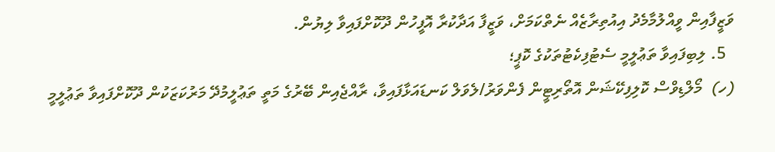ވަޒީފާއިން ވީއްލުމާމެދު އިއުތިރާޒެއް ނެތްކަމަށް، ވަޒީފާ އަދާކުރާ އޮފީހުން ދޫކޮށްފައިވާ ލިޔުން.
  5. ލިބިފައިވާ ތަޢުލީމީ ސެޓުފިކެޓުތަކުގެ ކޮޕީ؛
(ހ)  މޯލްޑިވްސް ކޮލިފިކޭޝަން އޮތޯރިޓީން ފެންވަރު/ލެވަލް ކަނޑައަޅާފައިވާ، ރާއްޖެއިން ބޭރުގެ މަތީ ތަޢުލީމުދޭ މަރުކަޒަކުން ދޫކޮށްފައިވާ ތަޢުލީމީ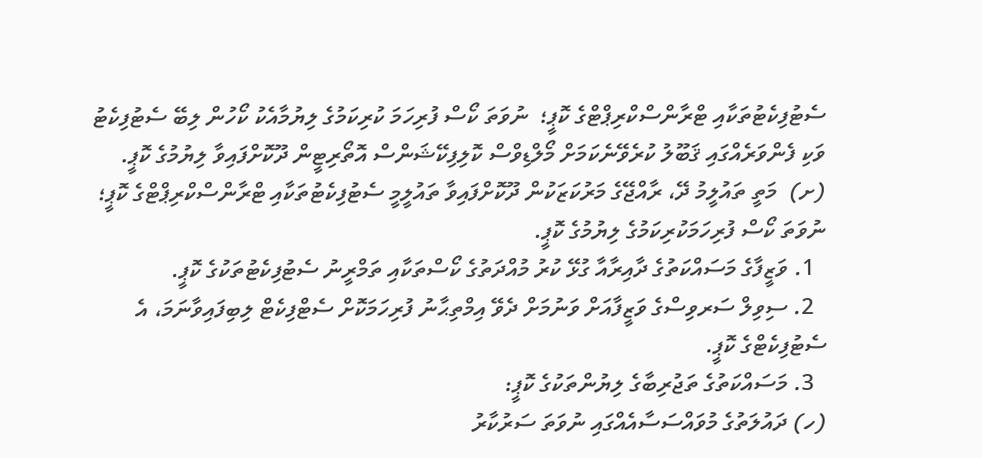ސެޓުފިކެޓުތަކާއި ޓްރާންސްކްރިޕްޓްގެ ކޮޕީ؛  ނުވަތަ ކޯސް ފުރިހަމަ ކުރިކަމުގެ ލިޔުމާއެކު ކޯހުން ލިބޭ ސެޓުފިކެޓު ވަކި ފެންވަރެއްގައި ޤަބޫލު ކުރެވޭނެކަމަށް މޯލްޑިވްސް ކޮލިފިކޭޝަންސް އޮތޯރިޓީން ދޫކޮށްފައިވާ ލިޔުމުގެ ކޮޕީ.
(ށ)  މަތީ ތައުލީމު ދޭ، ރާއްޖޭގެ މަރުކަޒަކުން ދޫކޮށްފައިވާ ތައުލީމީ ސެޓުފިކެޓުތަކާއި ޓްރާންސްކްރިޕްޓްގެ ކޮޕީ؛ ނުވަތަ ކޯސް ފުރިހަމަކުރިކަމުގެ ލިޔުމުގެ ކޮޕީ.
  1. ވަޒީފާގެ މަސައްކަތުގެ ދާއިރާއާ ގުޅޭ ކުރު މުއްދަތުގެ ކޯސްތަކާއި ތަމްރީނު ސެޓުފިކެޓުތަކުގެ ކޮޕީ.
  2. ސިވިލް ސަރވިސްގެ ވަޒީފާއަށް ވަނުމަށް ދެވޭ އިމްތިޙާނު ފުރިހަމަކޮށް ސެޓްފިކެޓް ލިބިފައިވާނަމަ، އެ ސެޓުފިކެޓްގެ ކޮޕީ.
  3. މަސައްކަތުގެ ތަޖުރިބާގެ ލިޔުންތަކުގެ ކޮޕީ:
(ހ) ދައުލަތުގެ މުވައްސަސާއެއްގައި ނުވަތަ ސަރުކާރު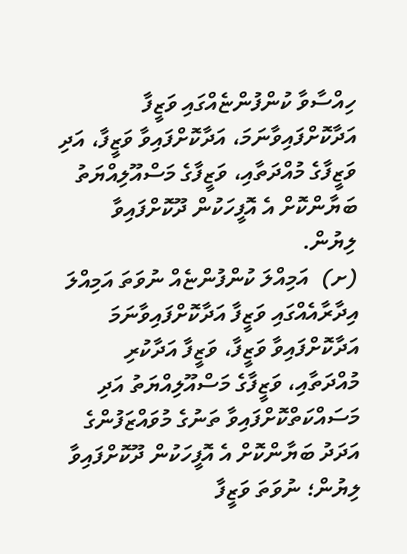ހިއްސާވާ ކުންފުންޏެއްގައި ވަޒީފާ އަދާކޮށްފައިވާނަމަ، އަދާކޮށްފައިވާ ވަޒީފާ، އަދި ވަޒީފާގެ މުއްދަތާއި، ވަޒީފާގެ މަސްއޫލިއްޔަތު ބަޔާންކޮށް އެ އޮފީހަކުން ދޫކޮށްފައިވާ ލިޔުން.
(ށ)  އަމިއްލަ ކުންފުންޏެއް ނުވަތަ އަމިއްލަ އިދާރާއެއްގައި ވަޒީފާ އަދާކޮށްފައިވާނަމަ އަދާކޮށްފައިވާ ވަޒީފާ، ވަޒީފާ އަދާކުރި މުއްދަތާއި، ވަޒީފާގެ މަސްއޫލިއްޔަތު އަދި މަސައްކަތްކޮށްފައިވާ ތަނުގެ މުވައްޒަފުންގެ އަދަދު ބަޔާންކޮށް އެ އޮފީހަކުން ދޫކޮށްފައިވާ ލިޔުން؛ ނުވަތަ ވަޒީފާ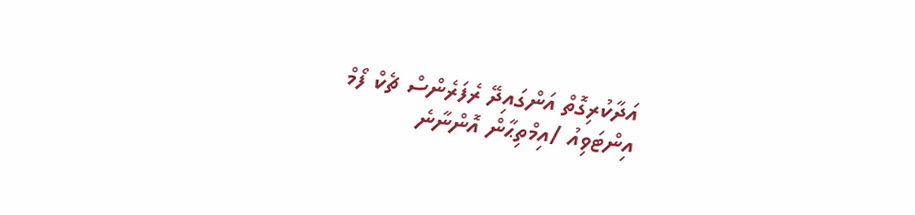އަދާކުރިގޮތް އަންގައިދޭ ރެފަރެންސް ޗެކް ފޯމް
އިންޓަވިއު /އިމްތިޙާން އޮންނާނެ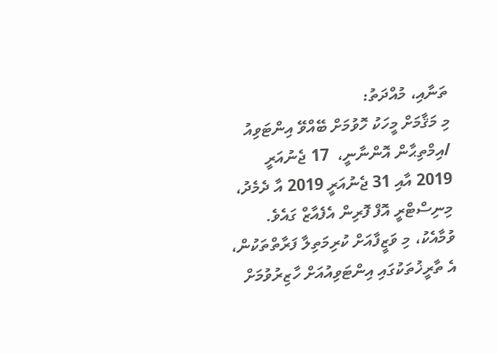ތަނާއި، މުއްދަތު:
މި މަޤާމަށް މީހަކު ހޮވުމަށް ބޭއްވޭ އިންޓަވިއު /އިމްތިޙާން އޮންނާނީ،  17 ޖެނުއަރީ  2019 އާއި 31 ޖެނުއަރީ 2019 އާ ދެމެދު، މިނިސްޓްރީ އޮފް ފޮރިން އެފެއާޒް ގައެވެ. ވުމާއެކު، މި ވަޒީފާއަށް ކުރިމަތިލާ ފަރާތްތަކުން، އެ ތާރީޚުތަކުގައި އިންޓަވިއުއަށް ހާޒިރުވުމަށް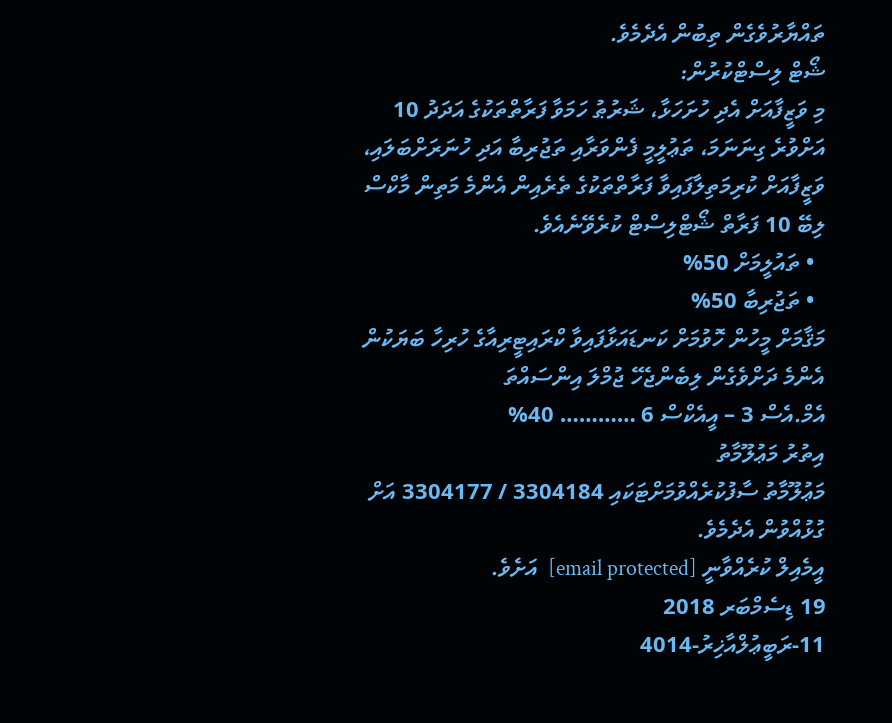ތައްޔާރުވެގެން ތިބުން އެދެމެވެ.
ޝޯޓް ލިސްޓްކުރުން:
މި ވަޒީފާއަށް އެދި ހުށަހަޅާ، ޝަރުޠު ހަމަވާ ފަރާތްތަކުގެ އަދަދު 10 އަށްވުރެ ގިނަނަމަ، ތަޢުލީމީ ފެންވަރާއި ތަޖުރިބާ އަދި ހުނަރަށްބަލައި، ވަޒީފާއަށް ކުރިމަތިލާފައިވާ ފަރާތްތަކުގެ ތެރެއިން އެންމެ މަތިން މާކްސް ލިބޭ 10 ފަރާތް ޝޯޓްލިސްޓް ކުރެވޭނެއެވެ.
  • ތައުލީމަށް 50%
  • ތަޖުރިބާ 50%
މަޤާމަށް މީހުން ހޮވުމަށް ކަނޑައަޅާފައިވާ ކްރައިޓީރިއާގެ ހުރިހާ ބަޔަކުން އެންމެ ދަށްވެގެން ލިބެންޖެހޭ ޖުމްލަ އިންސައްތަ
އެމް.އެސް 3 – އީއެކްސް 6 ………… 40%
އިތުރު މަޢުލޫމާތު
މަޢުލޫމާތު ސާފުކުރެއްވުމަށްޓަކައި 3304184 / 3304177 އަށް ގުޅުއްވުން އެދެމެވެ.
އީމެއިލް ކުރެއްވާނީ [email protected]  އަށެވެ.
19 ޑިސެމްބަރ 2018
11-ރަބީޢުލްއާޚިރު-4014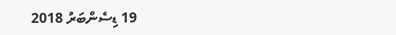19 ޑިސެންބަރު 2018